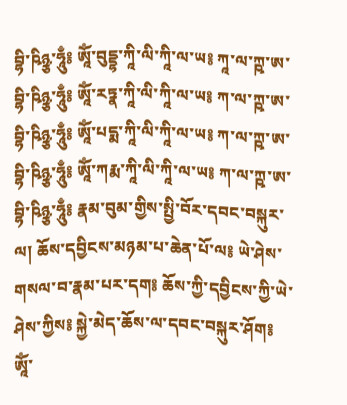བྷི་ཥིཉྩ་ཧཱུྃ༔ ཨཱོཾ་བུདྡྷ་ཀཱི་ལི་ཀཱི་ལ་ཡ༔ ཀཱ་ལ་ཀྵ་ཨ་བྷི་ཥིཉྩ་ཧཱུྃ༔ ཨཱོཾ་རཏྣ་ཀཱི་ལི་ཀཱི་ལ་ཡ༔ ཀ་ལ་ཀྵ་ཨ་བྷི་ཥིཉྩ་ཧཱུྃ༔ ཨཱོཾ་པདྨ་ཀཱི་ལི་ཀཱི་ལ་ཡ༔ ཀ་ལ་ཀྵ་ཨ་བྷི་ཥིཉྩ་ཧཱུྃ༔ ཨཱོཾ་ཀརྨ་ཀཱི་ལི་ཀཱི་ལ་ཡ༔ ཀ་ལ་ཀྵ་ཨ་བྷི་ཥིཉྩ་ཧཱུྃ༔ རྣམ་བུམ་གྱིས་སྤྱི་བོར་དབང་བསྐུར་ལ། ཆོས་དབྱིངས་མཉམ་པ་ཆེན་པོ་ལ༔ ཡེ་ཤེས་གསལ་བ་རྣམ་པར་དག༔ ཆོས་ཀྱི་དབྱིངས་ཀྱི་ཡེ་ཤེས་ཀྱིས༔ སྐྱེ་མེད་ཆོས་ལ་དབང་བསྐུར་ཤོག༔ ཨཱོཾ་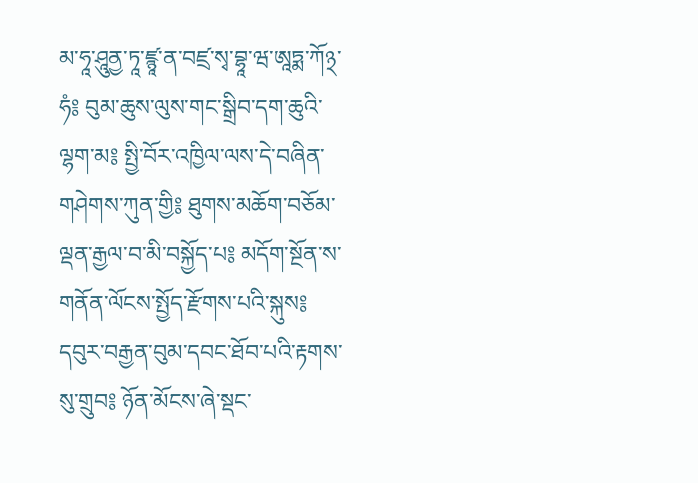མ་ཧཱ་ཤཱུནྱ་ཏཱ་ཛྙཱ་ན་བཛྲ་སྭ་བྷཱ་ཝ་ཨཱཏྨ་ཀོ྅་ཧཾ༔ བུམ་ཆུས་ལུས་གང་སྒྲིབ་དག་ཆུའི་ལྷག་མ༔ སྤྱི་བོར་འཁྱིལ་ལས་དེ་བཞིན་གཤེགས་ཀུན་གྱི༔ ཐུགས་མཆོག་བཅོམ་ལྡན་རྒྱལ་བ་མི་བསྐྱོད་པ༔ མདོག་སྔོན་ས་གནོན་ལོངས་སྤྱོད་རྫོགས་པའི་སྐུས༔ དབུར་བརྒྱན་བུམ་དབང་ཐོབ་པའི་རྟགས་སུ་གྲུབ༔ ཉོན་མོངས་ཞེ་སྡང་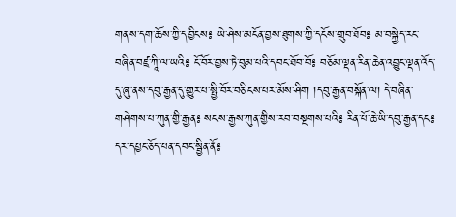གནས་དག་ཆོས་ཀྱི་དབྱིངས༔ ཡེ་ཤེས་མངོན་བྱས་ཐུགས་ཀྱི་དངོས་གྲུབ་ཐོབ༔ མ་བསྐྱེད་རང་བཞིན་བཛྲ་ཀཱི་ལ་ཡའི༔ ངོ་བོར་བྱས་ཏེ་བུམ་པའི་དབང་ཐོབ་བོ༔ བཅོམ་ལྡན་རིན་ཆེན་འབྱུང་ལྡན་འོད་དུ་ཞུ་ནས་དབུ་རྒྱན་དུ་གྱུར་པ་སྤྱི་བོར་བཅིངས་པར་མོས་ཤིག །དབུ་རྒྱན་བསྐོན་ལ། དེ་བཞིན་གཤེགས་པ་ཀུན་གྱི་རྒྱན༔ སངས་རྒྱས་ཀུན་གྱིས་རབ་བསྔགས་པའི༔ རིན་པོ་ཆེ་ཡི་དབུ་རྒྱན་དང༔ དར་དཔྱང་ཅོད་པན་དབང་སྦྱིན་ནོ༔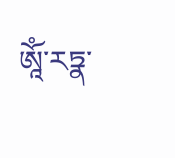ཨཱོཾ་རཏྣ་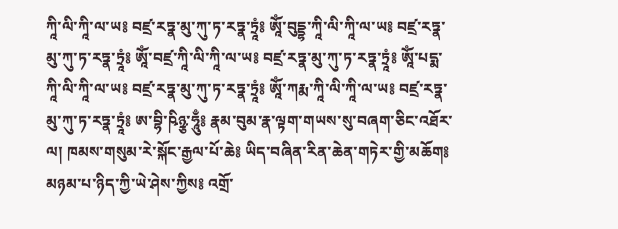ཀཱི་ལི་ཀཱི་ལ་ཡ༔ བཛྲ་རཏྣ་མུ་ཀུ་ཏ་རཏྣ་ཏྲཱཾ༔ ཨཱོཾ་བུདྡྷ་ཀཱི་ལི་ཀཱི་ལ་ཡ༔ བཛྲ་རཏྣ་མུ་ཀུ་ཏ་རཏྣ་ཏྲཱཾ༔ ཨཱོཾ་བཛྲ་ཀཱི་ལི་ཀཱི་ལ་ཡ༔ བཛྲ་རཏྣ་མུ་ཀུ་ཏ་རཏྣ་ཏྲཱཾ༔ ཨཱོཾ་པདྨ་ཀཱི་ལི་ཀཱི་ལ་ཡ༔ བཛྲ་རཏྣ་མུ་ཀུ་ཏ་རཏྣ་ཏྲཱཾ༔ ཨཱོཾ་ཀརྨ་ཀཱི་ལི་ཀཱི་ལ་ཡ༔ བཛྲ་རཏྣ་མུ་ཀུ་ཏ་རཏྣ་ཏྲཱཾ༔ ཨ་བྷི་ཥིཉྩ་ཧཱུྃ༔ རྣམ་བུམ་རྣ་ལྟག་གཡས་སུ་བཞག་ཅིང་འཐོར་ལ། ཁམས་གསུམ་རེ་སྐོང་རྒྱལ་པོ་ཆེ༔ ཡིད་བཞིན་རིན་ཆེན་གཏེར་གྱི་མཆོག༔ མཉམ་པ་ཉིད་ཀྱི་ཡེ་ཤེས་ཀྱིས༔ འགྲོ་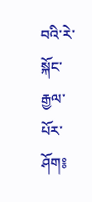བའི་རེ་སྐོང་རྒྱལ་པོར་ཤོག༔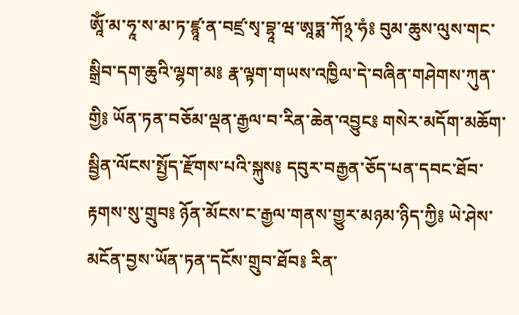ཨཱོཾ་མ་ཧཱ་ས་མ་ཏ་ཛྙཱ་ན་བཛྲ་སྭ་བྷཱ་ཝ་ཨཱཏྨ་ཀོ྅་ཧཾ༔ བུམ་ཆུས་ལུས་གང་སྒྲིབ་དག་ཆུའི་ལྷག་མ༔ རྣ་ལྟག་གཡས་འཁྱིལ་དེ་བཞིན་གཤེགས་ཀུན་གྱི༔ ཡོན་ཏན་བཅོམ་ལྡན་རྒྱལ་བ་རིན་ཆེན་འབྱུང༔ གསེར་མདོག་མཆོག་སྦྱིན་ལོངས་སྤྱོད་རྫོགས་པའི་སྐུས༔ དབུར་བརྒྱན་ཅོད་པན་དབང་ཐོབ་རྟགས་སུ་གྲུབ༔ ཉོན་མོངས་ང་རྒྱལ་གནས་གྱུར་མཉམ་ཉིད་ཀྱི༔ ཡེ་ཤེས་མངོན་བྱས་ཡོན་ཏན་དངོས་གྲུབ་ཐོབ༔ རིན་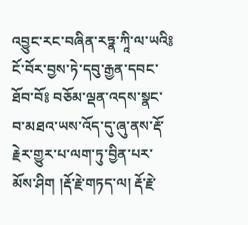འབྱུང་རང་བཞིན་རཏྣ་ཀཱི་ལ་ཡའི༔ ངོ་བོར་བྱས་ཏེ་དབུ་རྒྱན་དབང་ཐོབ་བོ༔ བཅོམ་ལྡན་འདས་སྣང་བ་མཐའ་ཡས་འོད་དུ་ཞུ་ནས་རྡོ་རྗེར་གྱུར་པ་ལག་ཏུ་བྱིན་པར་མོས་ཤིག །རྡོ་རྗེ་གཏད་ལ། རྡོ་རྗེ་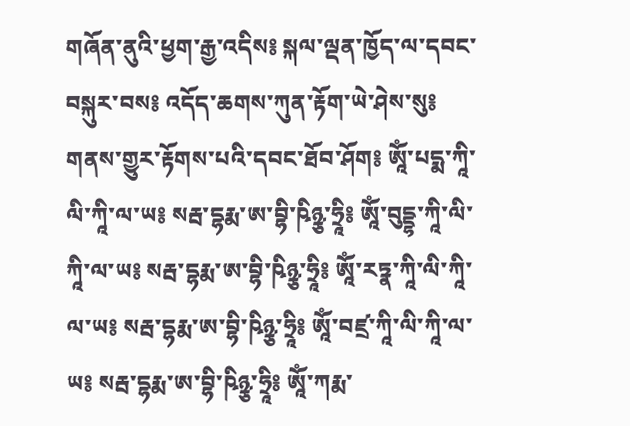གཞོན་ནུའི་ཕྱག་རྒྱ་འདིས༔ སྐལ་ལྡན་ཁྱོད་ལ་དབང་བསྐུར་བས༔ འདོད་ཆགས་ཀུན་རྟོག་ཡེ་ཤེས་སུ༔ གནས་གྱུར་རྟོགས་པའི་དབང་ཐོབ་ཤོག༔ ཨཱོཾ་པདྨ་ཀཱི་ལི་ཀཱི་ལ་ཡ༔ སརྦ་དྷརྨ་ཨ་བྷི་ཥིཉྩ་ཧྲཱི༔ ཨཱོཾ་བུདྡྷ་ཀཱི་ལི་ཀཱི་ལ་ཡ༔ སརྦ་དྷརྨ་ཨ་བྷི་ཥིཉྩ་ཧྲཱི༔ ཨཱོཾ་རཏྣ་ཀཱི་ལི་ཀཱི་ལ་ཡ༔ སརྦ་དྷརྨ་ཨ་བྷི་ཥིཉྩ་ཧྲཱི༔ ཨཱོཾ་བཛྲ་ཀཱི་ལི་ཀཱི་ལ་ཡ༔ སརྦ་དྷརྨ་ཨ་བྷི་ཥིཉྩ་ཧྲཱི༔ ཨཱོཾ་ཀརྨ་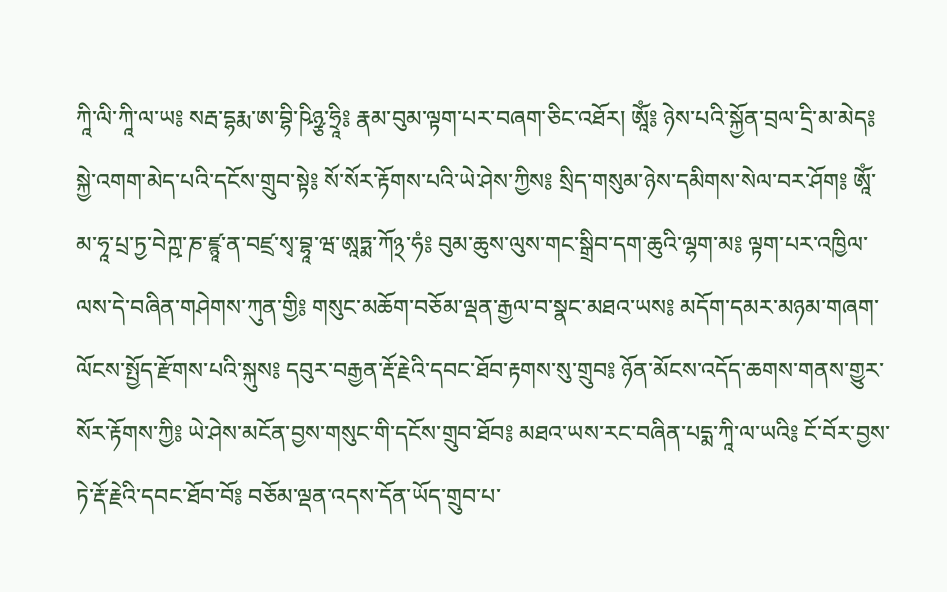ཀཱི་ལི་ཀཱི་ལ་ཡ༔ སརྦ་དྷརྨ་ཨ་བྷི་ཥིཉྩ་ཧྲཱི༔ རྣམ་བུམ་ལྟག་པར་བཞག་ཅིང་འཐོར། ཨཱོཾ༔ ཉེས་པའི་སྐྱོན་བྲལ་དྲི་མ་མེད༔ སྐྱེ་འགག་མེད་པའི་དངོས་གྲུབ་སྟེ༔ སོ་སོར་རྟོགས་པའི་ཡེ་ཤེས་ཀྱིས༔ སྲིད་གསུམ་ཉེས་དམིགས་སེལ་བར་ཤོག༔ ཨཱོཾ་མ་ཧཱ་པྲ་ཏྱ་བེཀྵ་ཎ་ཛྙཱ་ན་བཛྲ་སྭ་བྷཱ་ཝ་ཨཱཏྨ་ཀོ྅་ཧཾ༔ བུམ་ཆུས་ལུས་གང་སྒྲིབ་དག་ཆུའི་ལྷག་མ༔ ལྟག་པར་འཁྱིལ་ལས་དེ་བཞིན་གཤེགས་ཀུན་གྱི༔ གསུང་མཆོག་བཅོམ་ལྡན་རྒྱལ་བ་སྣང་མཐའ་ཡས༔ མདོག་དམར་མཉམ་གཞག་ལོངས་སྤྱོད་རྫོགས་པའི་སྐུས༔ དབུར་བརྒྱན་རྡོ་རྗེའི་དབང་ཐོབ་རྟགས་སུ་གྲུབ༔ ཉོན་མོངས་འདོད་ཆགས་གནས་གྱུར་སོར་རྟོགས་ཀྱི༔ ཡེ་ཤེས་མངོན་བྱས་གསུང་གི་དངོས་གྲུབ་ཐོབ༔ མཐའ་ཡས་རང་བཞིན་པདྨ་ཀཱི་ལ་ཡའི༔ ངོ་བོར་བྱས་ཏེ་རྡོ་རྗེའི་དབང་ཐོབ་བོ༔ བཅོམ་ལྡན་འདས་དོན་ཡོད་གྲུབ་པ་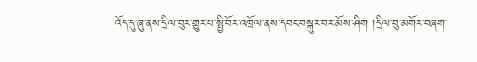འོད་དུ་ཞུ་ནས་དྲིལ་བུར་གྱུར་པ་སྤྱི་བོར་འཁྲོལ་ནས་དབང་བསྐུར་བར་མོས་ཤིག །དྲིལ་བུ་མགོར་བཞག་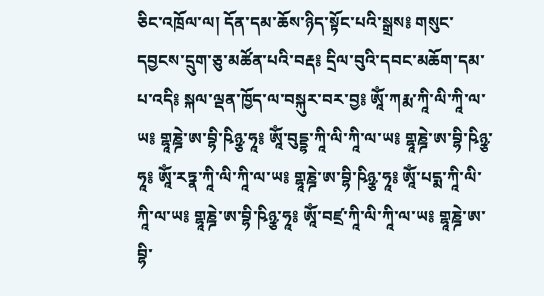ཅིང་འཁྲོལ་ལ། དོན་དམ་ཆོས་ཉིད་སྟོང་པའི་སྒྲས༔ གསུང་དབྱངས་དྲུག་ཅུ་མཚོན་པའི་བརྡ༔ དྲིལ་བུའི་དབང་མཆོག་དམ་པ་འདི༔ སྐལ་ལྡན་ཁྱོད་ལ་བསྐུར་བར་བྱ༔ ཨཱོཾ་ཀརྨ་ཀཱི་ལི་ཀཱི་ལ་ཡ༔ གྷཱཎྜེ་ཨ་བྷི་ཥིཉྩ་ཧཱ༔ ཨཱོཾ་བུདྡྷ་ཀཱི་ལི་ཀཱི་ལ་ཡ༔ གྷཱཎྜེ་ཨ་བྷི་ཥིཉྩ་ཧཱ༔ ཨཱོཾ་རཏྣ་ཀཱི་ལི་ཀཱི་ལ་ཡ༔ གྷཱཎྜེ་ཨ་བྷི་ཥིཉྩ་ཧཱ༔ ཨཱོཾ་པདྨ་ཀཱི་ལི་ཀཱི་ལ་ཡ༔ གྷཱཎྜེ་ཨ་བྷི་ཥིཉྩ་ཧཱ༔ ཨཱོཾ་བཛྲ་ཀཱི་ལི་ཀཱི་ལ་ཡ༔ གྷཱཎྜེ་ཨ་བྷི་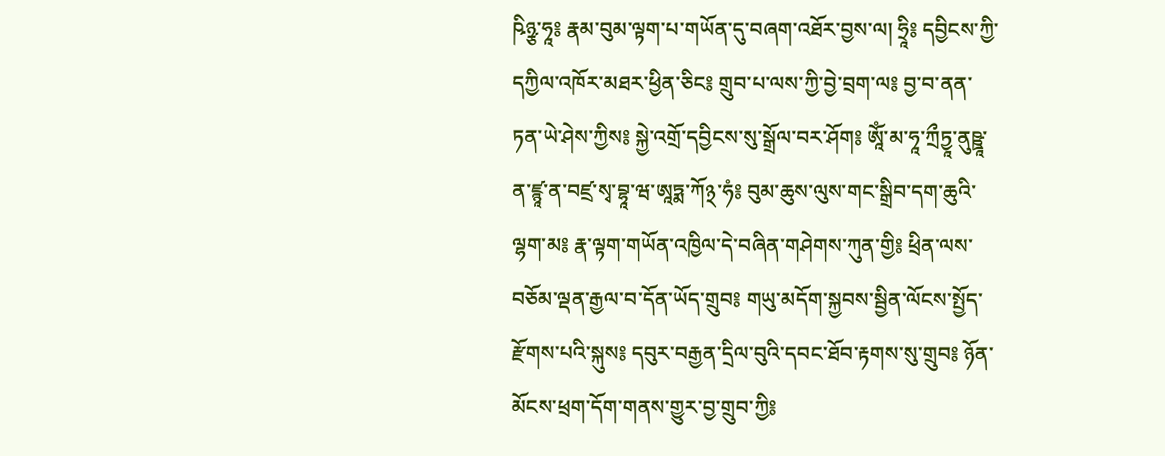ཥིཉྩ་ཧཱ༔ རྣམ་བུམ་ལྟག་པ་གཡོན་དུ་བཞག་འཐོར་བྱས་ལ། ཧྲཱི༔ དབྱིངས་ཀྱི་དཀྱིལ་འཁོར་མཐར་ཕྱིན་ཅིང༔ གྲུབ་པ་ལས་ཀྱི་བྱེ་བྲག་ལ༔ བྱ་བ་ནན་ཏན་ཡེ་ཤེས་ཀྱིས༔ སྐྱེ་འགྲོ་དབྱིངས་སུ་སྒྲོལ་བར་ཤོག༔ ཨཱོཾ་མ་ཧཱ་ཀྲྀཏྱཱ་ནུཥྛཱ་ན་ཛྙཱ་ན་བཛྲ་སྭ་བྷཱ་ཝ་ཨཱཏྨ་ཀོ྅་ཧཾ༔ བུམ་ཆུས་ལུས་གང་སྒྲིབ་དག་ཆུའི་ལྷག་མ༔ རྣ་ལྟག་གཡོན་འཁྱིལ་དེ་བཞིན་གཤེགས་ཀུན་གྱི༔ ཕྲིན་ལས་བཅོམ་ལྡན་རྒྱལ་བ་དོན་ཡོད་གྲུབ༔ གཡུ་མདོག་སྐྱབས་སྦྱིན་ལོངས་སྤྱོད་རྫོགས་པའི་སྐུས༔ དབུར་བརྒྱན་དྲིལ་བུའི་དབང་ཐོབ་རྟགས་སུ་གྲུབ༔ ཉོན་མོངས་ཕྲག་དོག་གནས་གྱུར་བྱ་གྲུབ་ཀྱི༔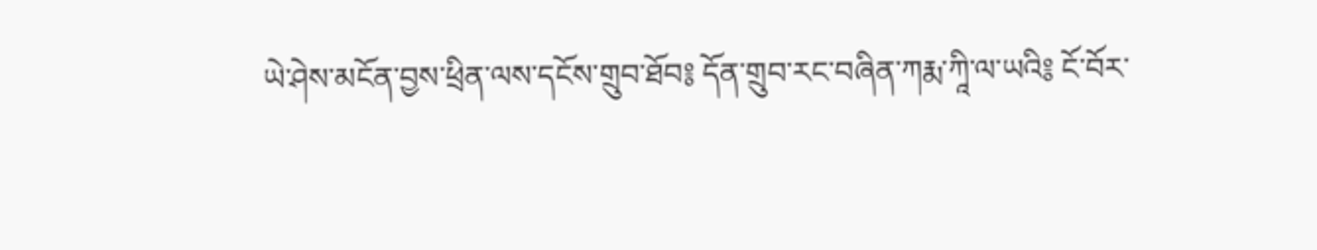ཡེ་ཤེས་མངོན་བྱས་ཕྲིན་ལས་དངོས་གྲུབ་ཐོབ༔ དོན་གྲུབ་རང་བཞིན་ཀརྨ་ཀཱི་ལ་ཡའི༔ ངོ་བོར་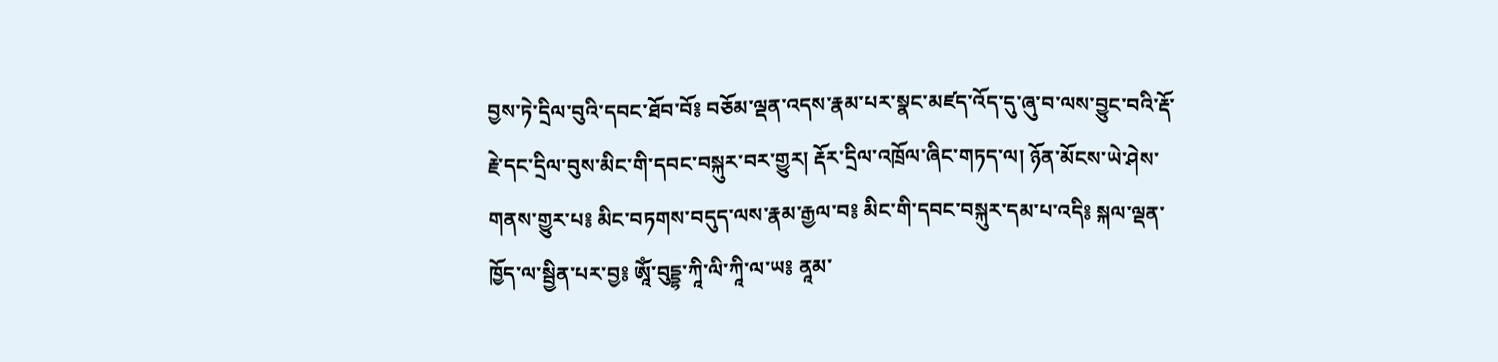བྱས་ཏེ་དྲིལ་བུའི་དབང་ཐོབ་བོ༔ བཅོམ་ལྡན་འདས་རྣམ་པར་སྣང་མཛད་འོད་དུ་ཞུ་བ་ལས་བྱུང་བའི་རྡོ་རྗེ་དང་དྲིལ་བུས་མིང་གི་དབང་བསྐུར་བར་གྱུར། རྡོར་དྲིལ་འཁྲོལ་ཞིང་གཏད་ལ། ཉོན་མོངས་ཡེ་ཤེས་གནས་གྱུར་པ༔ མིང་བཏགས་བདུད་ལས་རྣམ་རྒྱལ་བ༔ མིང་གི་དབང་བསྐུར་དམ་པ་འདི༔ སྐལ་ལྡན་ཁྱོད་ལ་སྦྱིན་པར་བྱ༔ ཨཱོཾ་བུདྡྷ་ཀཱི་ལི་ཀཱི་ལ་ཡ༔ ནཱམ་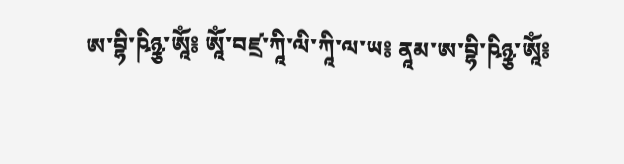ཨ་བྷི་ཥིཉྩ་ཨཱོཾ༔ ཨཱོཾ་བཛྲ་ཀཱི་ལི་ཀཱི་ལ་ཡ༔ ནཱམ་ཨ་བྷི་ཥིཉྩ་ཨཱོཾ༔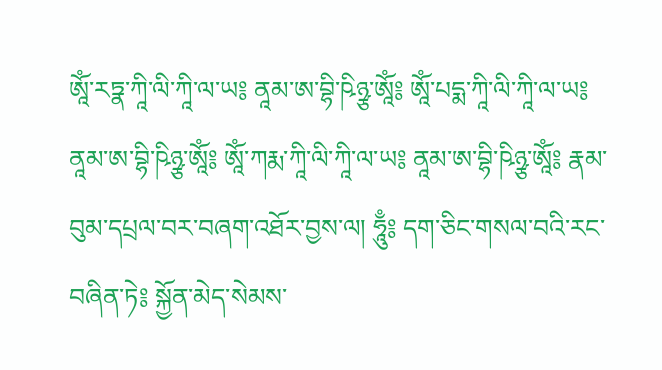ཨཱོཾ་རཏྣ་ཀཱི་ལི་ཀཱི་ལ་ཡ༔ ནཱམ་ཨ་བྷི་ཥིཉྩ་ཨཱོཾ༔ ཨཱོཾ་པདྨ་ཀཱི་ལི་ཀཱི་ལ་ཡ༔ ནཱམ་ཨ་བྷི་ཥིཉྩ་ཨཱོཾ༔ ཨཱོཾ་ཀརྨ་ཀཱི་ལི་ཀཱི་ལ་ཡ༔ ནཱམ་ཨ་བྷི་ཥིཉྩ་ཨཱོཾ༔ རྣམ་བུམ་དཔྲལ་བར་བཞག་འཐོར་བྱས་ལ། ཧཱུྃ༔ དག་ཅིང་གསལ་བའི་རང་བཞིན་ཏེ༔ སྐྱོན་མེད་སེམས་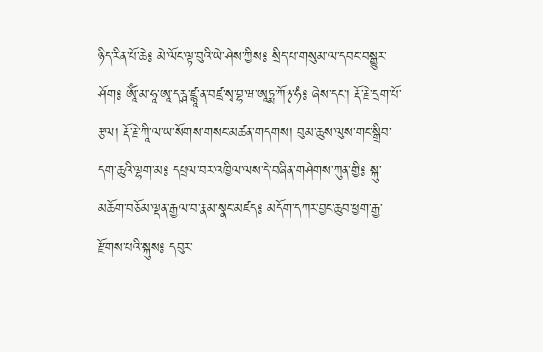ཉིད་རིན་པོ་ཆེ༔ མེ་ལོང་ལྟ་བུའི་ཡེ་ཤེས་ཀྱིས༔ སྲིད་པ་གསུམ་ལ་དབང་བསྒྱུར་ཤོག༔ ཨཱོཾ་མ་ཧཱ་ཨཱ་དརྴ་ཛྙཱ་ན་བཛྲ་སྭ་བྷ་ཝ་ཨཱཏྨ་ཀོ྅་ཧཾ༔ ཞེས་དང་། རྡོ་རྗེ་དྲག་པོ་རྩལ། རྡོ་རྗེ་ཀཱི་ལ་ཡ་སོགས་གསང་མཚན་གདགས། བུམ་ཆུས་ལུས་གང་སྒྲིབ་དག་ཆུའི་ལྷག་མ༔ དཔྲལ་བར་འཁྱིལ་ལས་དེ་བཞིན་གཤེགས་ཀུན་གྱི༔ སྐུ་མཆོག་བཅོམ་ལྡན་རྒྱལ་བ་རྣམ་སྣང་མཛད༔ མདོག་དཀར་བྱང་ཆུབ་ཕྱག་རྒྱ་རྫོགས་པའི་སྐུས༔ དབུར་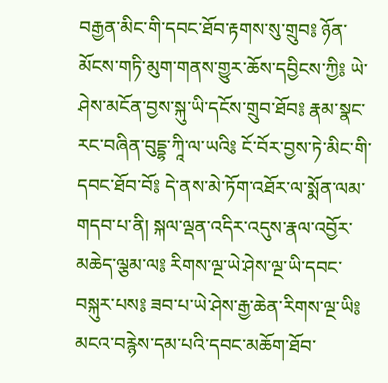བརྒྱན་མིང་གི་དབང་ཐོབ་རྟགས་སུ་གྲུབ༔ ཉོན་མོངས་གཏི་མུག་གནས་གྱུར་ཆོས་དབྱིངས་ཀྱི༔ ཡེ་ཤེས་མངོན་བྱས་སྐུ་ཡི་དངོས་གྲུབ་ཐོབ༔ རྣམ་སྣང་རང་བཞིན་བུདྡྷ་ཀཱི་ལ་ཡའི༔ ངོ་བོར་བྱས་ཏེ་མིང་གི་དབང་ཐོབ་བོ༔ དེ་ནས་མེ་ཏོག་འཐོར་ལ་སྨོན་ལམ་གདབ་པ་ནི། སྐལ་ལྡན་འདིར་འདུས་རྣལ་འབྱོར་མཆེད་ལྕམ་ལ༔ རིགས་ལྔ་ཡེ་ཤེས་ལྔ་ཡི་དབང་བསྐུར་པས༔ ཟབ་པ་ཡེ་ཤེས་རྒྱ་ཆེན་རིགས་ལྔ་ཡི༔ མངའ་བརྙེས་དམ་པའི་དབང་མཆོག་ཐོབ་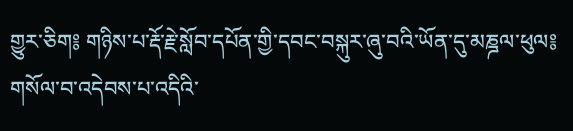གྱུར་ཅིག༔ གཉིས་པ་རྡོ་རྗེ་སློབ་དཔོན་གྱི་དབང་བསྐུར་ཞུ་བའི་ཡོན་དུ་མཎྜལ་ཕུལ༔ གསོལ་བ་འདེབས་པ་འདིའི་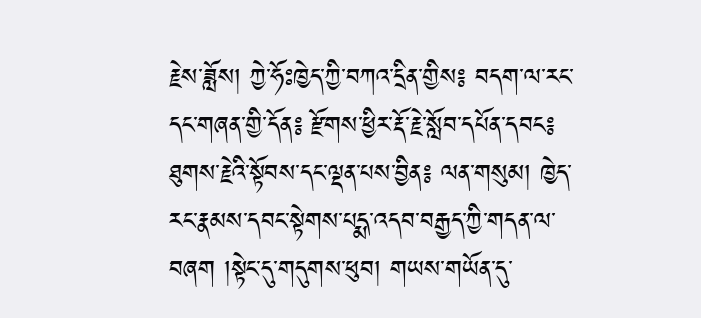རྗེས་ཟློས། ཀྱེ་ཧོཿཁྱེད་ཀྱི་བཀའ་དྲིན་གྱིས༔ བདག་ལ་རང་དང་གཞན་གྱི་དོན༔ རྫོགས་ཕྱིར་རྡོ་རྗེ་སློབ་དཔོན་དབང༔ ཐུགས་རྗེའི་སྟོབས་དང་ལྡན་པས་བྱིན༔ ལན་གསུམ། ཁྱེད་རང་རྣམས་དབང་སྟེགས་པདྨ་འདབ་བརྒྱད་ཀྱི་གདན་ལ་བཞག །སྟེང་དུ་གདུགས་ཕུབ། གཡས་གཡོན་དུ་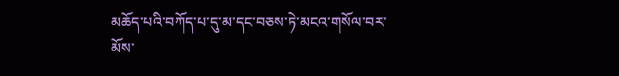མཆོད་པའི་བཀོད་པ་དུ་མ་དང་བཅས་ཏེ་མངའ་གསོལ་བར་མོས་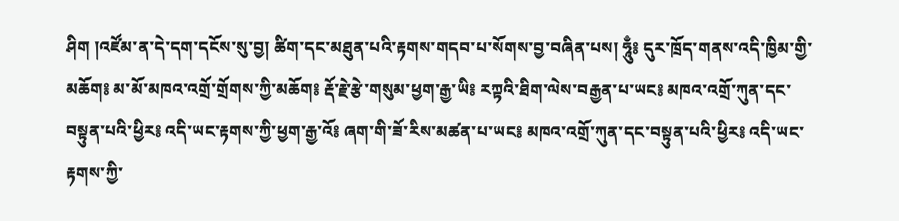ཤིག །འཛོམ་ན་དེ་དག་དངོས་སུ་བྱ། ཚིག་དང་མཐུན་པའི་རྟགས་གདབ་པ་སོགས་བྱ་བཞིན་པས། ཧཱུྃ༔ དུར་ཁྲོད་གནས་འདི་ཁྱིམ་གྱི་མཆོག༔ མ་མོ་མཁའ་འགྲོ་གྲོགས་ཀྱི་མཆོག༔ རྡོ་རྗེ་རྩེ་གསུམ་ཕྱག་རྒྱ་ཡི༔ རཀྟའི་ཐིག་ལེས་བརྒྱན་པ་ཡང༔ མཁའ་འགྲོ་ཀུན་དང་བསྟུན་པའི་ཕྱིར༔ འདི་ཡང་རྟགས་ཀྱི་ཕྱག་རྒྱ་འོ༔ ཞག་གི་ཟོ་རིས་མཚན་པ་ཡང༔ མཁའ་འགྲོ་ཀུན་དང་བསྟུན་པའི་ཕྱིར༔ འདི་ཡང་རྟགས་ཀྱི་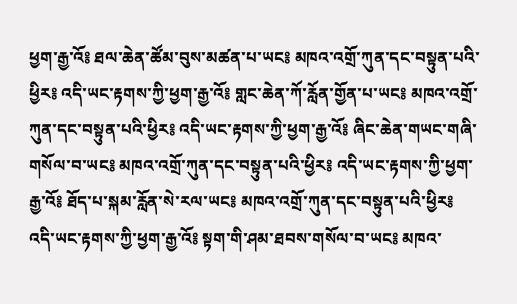ཕྱག་རྒྱ་འོ༔ ཐལ་ཆེན་ཚོམ་བུས་མཚན་པ་ཡང༔ མཁའ་འགྲོ་ཀུན་དང་བསྟུན་པའི་ཕྱིར༔ འདི་ཡང་རྟགས་ཀྱི་ཕྱག་རྒྱ་འོ༔ གླང་ཆེན་ཀོ་རློན་གྱོན་པ་ཡང༔ མཁའ་འགྲོ་ཀུན་དང་བསྟུན་པའི་ཕྱིར༔ འདི་ཡང་རྟགས་ཀྱི་ཕྱག་རྒྱ་འོ༔ ཞིང་ཆེན་གཡང་གཞི་གསོལ་བ་ཡང༔ མཁའ་འགྲོ་ཀུན་དང་བསྟུན་པའི་ཕྱིར༔ འདི་ཡང་རྟགས་ཀྱི་ཕྱག་རྒྱ་འོ༔ ཐོད་པ་སྐམ་རློན་སེ་རལ་ཡང༔ མཁའ་འགྲོ་ཀུན་དང་བསྟུན་པའི་ཕྱིར༔ འདི་ཡང་རྟགས་ཀྱི་ཕྱག་རྒྱ་འོ༔ སྟག་གི་ཤམ་ཐབས་གསོལ་བ་ཡང༔ མཁའ་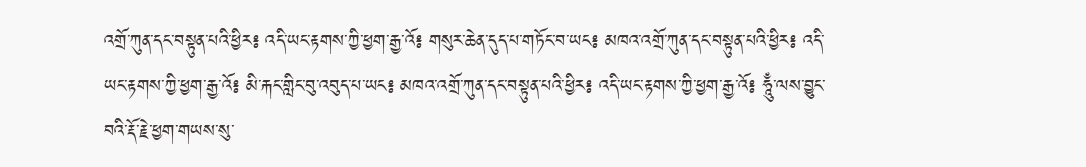འགྲོ་ཀུན་དང་བསྟུན་པའི་ཕྱིར༔ འདི་ཡང་རྟགས་ཀྱི་ཕྱག་རྒྱ་འོ༔ གསུར་ཆེན་དུད་པ་གཏོང་བ་ཡང༔ མཁའ་འགྲོ་ཀུན་དང་བསྟུན་པའི་ཕྱིར༔ འདི་ཡང་རྟགས་ཀྱི་ཕྱག་རྒྱ་འོ༔ མི་རྐང་གླིང་བུ་འབུད་པ་ཡང༔ མཁའ་འགྲོ་ཀུན་དང་བསྟུན་པའི་ཕྱིར༔ འདི་ཡང་རྟགས་ཀྱི་ཕྱག་རྒྱ་འོ༔ ཧཱུྃ་ལས་བྱུང་བའི་རྡོ་རྗེ་ཕྱག་གཡས་སུ་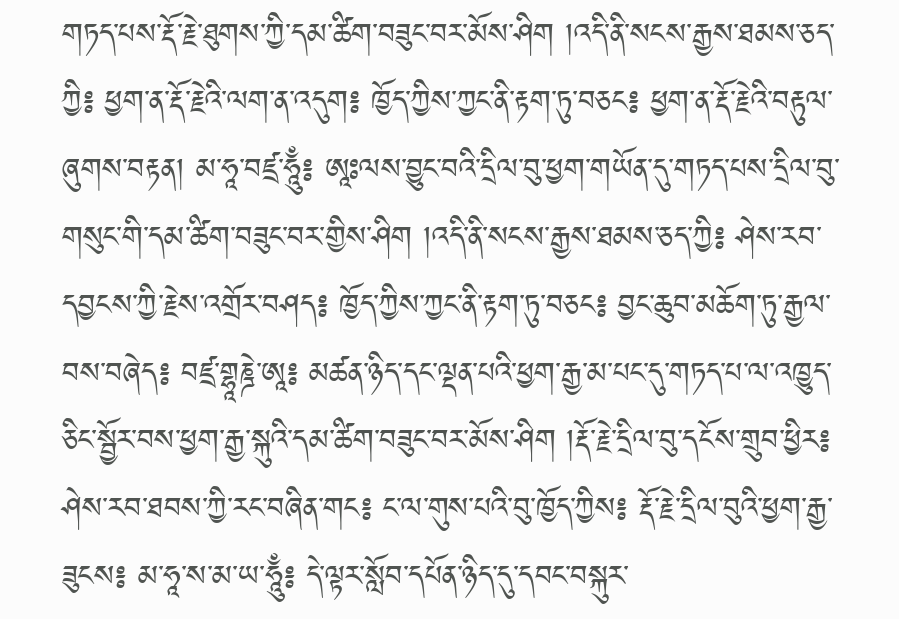གཏད་པས་རྡོ་རྗེ་ཐུགས་ཀྱི་དམ་ཚིག་བཟུང་བར་མོས་ཤིག །འདི་ནི་སངས་རྒྱས་ཐམས་ཅད་ཀྱི༔ ཕྱག་ན་རྡོ་རྗེའི་ལག་ན་འདུག༔ ཁྱོད་ཀྱིས་ཀྱང་ནི་རྟག་ཏུ་བཅང༔ ཕྱག་ན་རྡོ་རྗེའི་བརྟུལ་ཞུགས་བརྟན། མ་ཧཱ་བཛྲ་ཧཱུྃ༔ ཨཱཿལས་བྱུང་བའི་དྲིལ་བུ་ཕྱག་གཡོན་དུ་གཏད་པས་དྲིལ་བུ་གསུང་གི་དམ་ཚིག་བཟུང་བར་གྱིས་ཤིག །འདི་ནི་སངས་རྒྱས་ཐམས་ཅད་ཀྱི༔ ཤེས་རབ་དབྱངས་ཀྱི་རྗེས་འགྲོར་བཤད༔ ཁྱོད་ཀྱིས་ཀྱང་ནི་རྟག་ཏུ་བཅང༔ བྱང་ཆུབ་མཆོག་ཏུ་རྒྱལ་བས་བཞེད༔ བཛྲ་གྷཱཎྜེ་ཨཱ༔ མཚན་ཉིད་དང་ལྡན་པའི་ཕྱག་རྒྱ་མ་པང་དུ་གཏད་པ་ལ་འཁྱུད་ཅིང་སྦྱོར་བས་ཕྱག་རྒྱ་སྐུའི་དམ་ཚིག་བཟུང་བར་མོས་ཤིག །རྡོ་རྗེ་དྲིལ་བུ་དངོས་གྲུབ་ཕྱིར༔ ཤེས་རབ་ཐབས་ཀྱི་རང་བཞིན་གང༔ ང་ལ་གུས་པའི་བུ་ཁྱོད་ཀྱིས༔ རྡོ་རྗེ་དྲིལ་བུའི་ཕྱག་རྒྱ་ཟུངས༔ མ་ཧཱ་ས་མ་ཡ་ཧཱུྃ༔ དེ་ལྟར་སློབ་དཔོན་ཉིད་དུ་དབང་བསྐུར་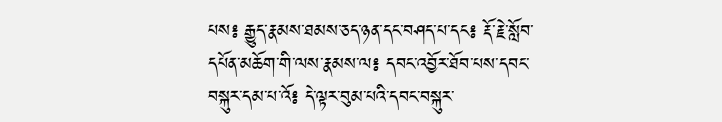པས༔ རྒྱུད་རྣམས་ཐམས་ཅད་ཉན་དང་བཤད་པ་དང༔ རྡོ་རྗེ་སློབ་དཔོན་མཆོག་གི་ལས་རྣམས་ལ༔ དབང་འབྱོར་ཐོབ་པས་དབང་བསྐུར་དམ་པ་འོ༔ དེ་ལྟར་བུམ་པའི་དབང་བསྐུར་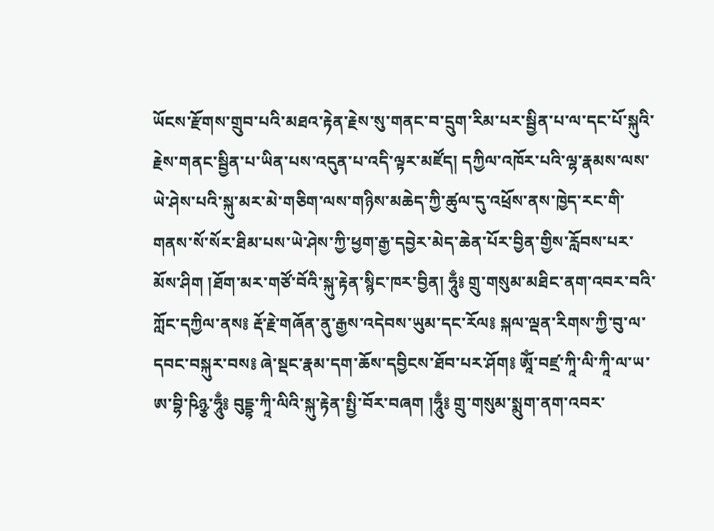ཡོངས་རྫོགས་གྲུབ་པའི་མཐའ་རྟེན་རྗེས་སུ་གནང་བ་དྲུག་རིམ་པར་སྦྱིན་པ་ལ་དང་པོ་སྐུའི་རྗེས་གནང་སྦྱིན་པ་ཡིན་པས་འདུན་པ་འདི་ལྟར་མཛོད། དཀྱིལ་འཁོར་པའི་ལྷ་རྣམས་ལས་ཡེ་ཤེས་པའི་སྐུ་མར་མེ་གཅིག་ལས་གཉིས་མཆེད་ཀྱི་ཚུལ་དུ་འཕྲོས་ནས་ཁྱེད་རང་གི་གནས་སོ་སོར་ཐིམ་པས་ཡེ་ཤེས་ཀྱི་ཕྱག་རྒྱ་དབྱེར་མེད་ཆེན་པོར་བྱིན་གྱིས་རློབས་པར་མོས་ཤིག །ཐོག་མར་གཙོ་བོའི་སྐུ་རྟེན་སྙིང་ཁར་བྱིན། ཧཱུྃ༔ གྲུ་གསུམ་མཐིང་ནག་འབར་བའི་ཀློང་དཀྱིལ་ནས༔ རྡོ་རྗེ་གཞོན་ནུ་རྒྱས་འདེབས་ཡུམ་དང་རོལ༔ སྐལ་ལྡན་རིགས་ཀྱི་བུ་ལ་དབང་བསྐུར་བས༔ ཞེ་སྡང་རྣམ་དག་ཆོས་དབྱིངས་ཐོབ་པར་ཤོག༔ ཨཱོཾ་བཛྲ་ཀཱི་ལི་ཀཱི་ལ་ཡ་ཨ་བྷི་ཥིཉྩ་ཧཱུྃ༔ བུདྡྷ་ཀཱི་ལིའི་སྐུ་རྟེན་སྤྱི་བོར་བཞག །ཧཱུྃ༔ གྲུ་གསུམ་སྨུག་ནག་འབར་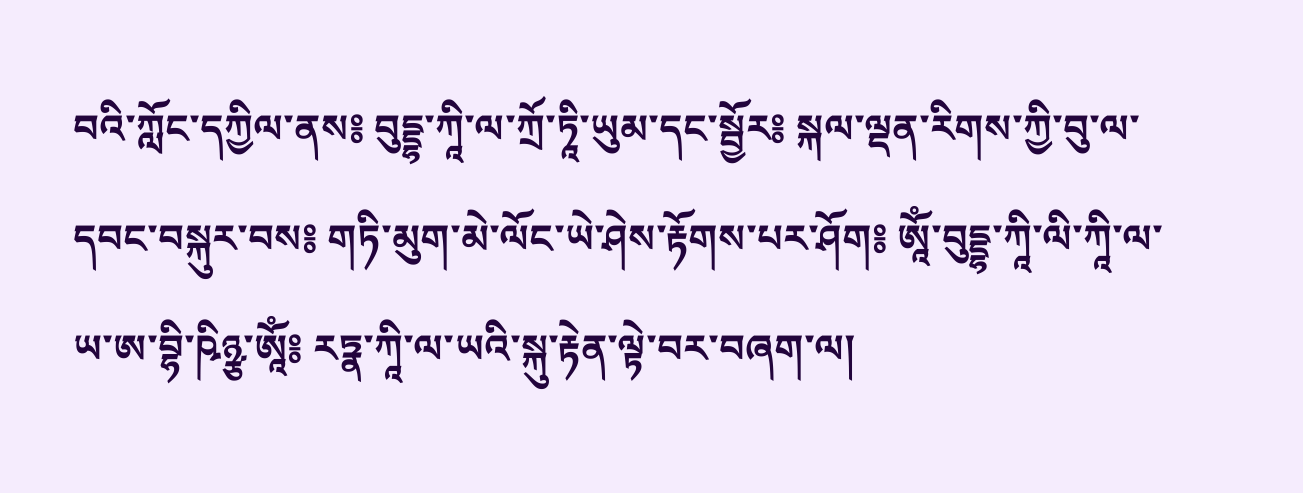བའི་ཀློང་དཀྱིལ་ནས༔ བུདྡྷ་ཀཱི་ལ་ཀྲོ་ཏཱི་ཡུམ་དང་སྦྱོར༔ སྐལ་ལྡན་རིགས་ཀྱི་བུ་ལ་དབང་བསྐུར་བས༔ གཏི་མུག་མེ་ལོང་ཡེ་ཤེས་རྟོགས་པར་ཤོག༔ ཨཱོཾ་བུདྡྷ་ཀཱི་ལི་ཀཱི་ལ་ཡ་ཨ་བྷི་ཥིཉྩ་ཨཱོཾ༔ རཏྣ་ཀཱི་ལ་ཡའི་སྐུ་རྟེན་ལྟེ་བར་བཞག་ལ།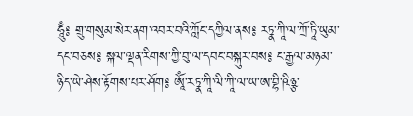ཧཱུྃ༔ གྲུ་གསུམ་སེར་ནག་འབར་བའི་ཀློང་དཀྱིལ་ནས༔ རཏྣ་ཀཱི་ལ་ཀྲོ་ཏཱི་ཡུམ་དང་བཅས༔ སྐལ་ལྡན་རིགས་ཀྱི་བུ་ལ་དབང་བསྐུར་བས༔ ང་རྒྱལ་མཉམ་ཉིད་ཡེ་ཤེས་རྟོགས་པར་ཤོག༔ ཨཱོཾ་རཏྣ་ཀཱི་ལི་ཀཱི་ལ་ཡ་ཨ་བྷི་ཥིཉྩ་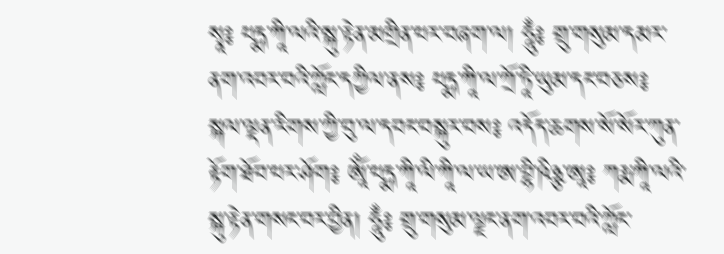སྭཱ༔ པདྨ་ཀཱི་ལའི་སྐུ་རྟེན་མགྲིན་པར་བཞག་ལ། ཧཱུྃ༔ གྲུ་གསུམ་དམར་ནག་འབར་བའི་ཀློང་དཀྱིལ་ནས༔ པདྨ་ཀཱི་ལ་ཀྲོ་ཏཱི་ཡུམ་དང་བཅས༔ སྐལ་ལྡན་རིགས་ཀྱི་བུ་ལ་དབང་བསྐུར་བས༔ འདོད་ཆགས་སོ་སོར་ཀུན་རྟོག་ཐོབ་པར་ཤོག༔ ཨཱོཾ་པདྨ་ཀཱི་ལི་ཀཱི་ལ་ཡ་ཨ་བྷི་ཥིཉྩ་ཨཱ༔ ཀརྨ་ཀཱི་ལའི་སྐུ་རྟེན་གསང་བར་བྱིན། ཧཱུྃ༔ གྲུ་གསུམ་ལྗང་ནག་འབར་བའི་ཀློང་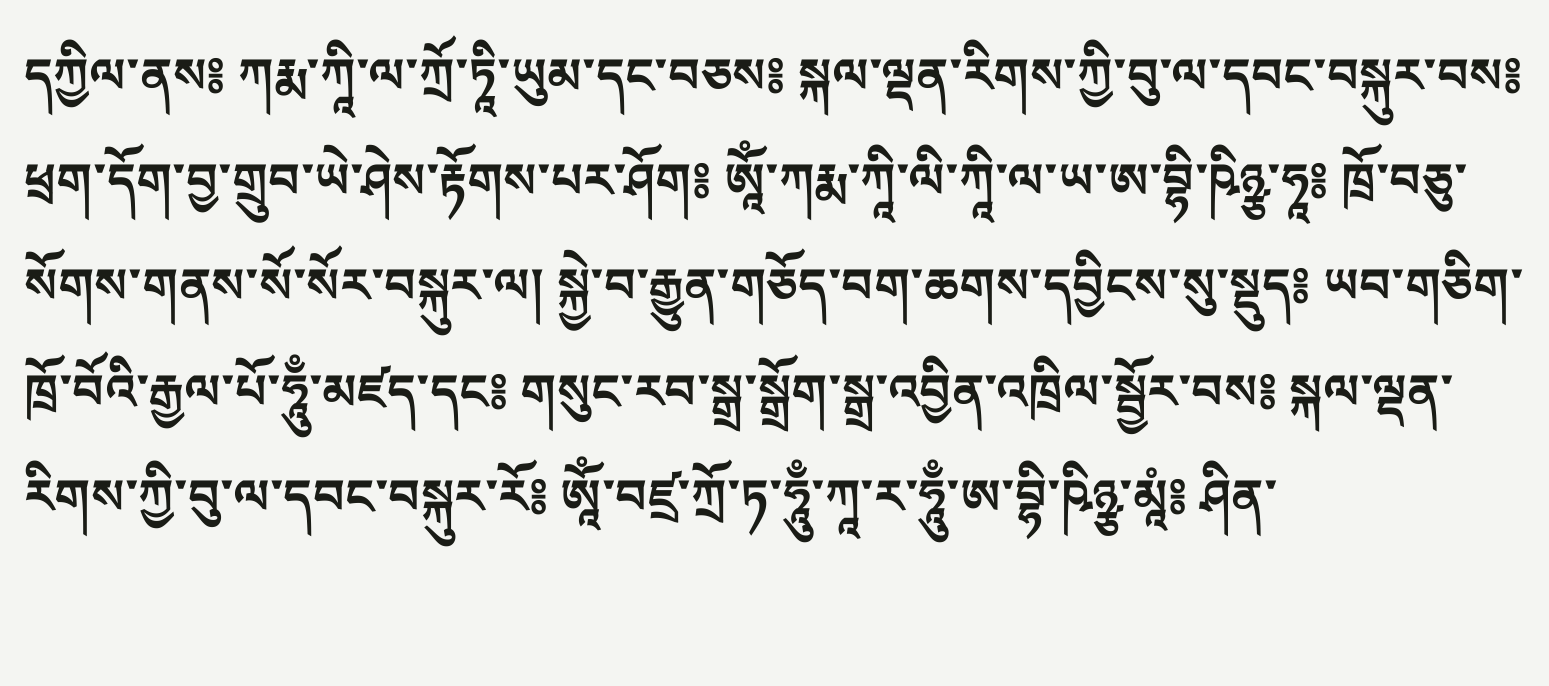དཀྱིལ་ནས༔ ཀརྨ་ཀཱི་ལ་ཀྲོ་ཏཱི་ཡུམ་དང་བཅས༔ སྐལ་ལྡན་རིགས་ཀྱི་བུ་ལ་དབང་བསྐུར་བས༔ ཕྲག་དོག་བྱ་གྲུབ་ཡེ་ཤེས་རྟོགས་པར་ཤོག༔ ཨཱོཾ་ཀརྨ་ཀཱི་ལི་ཀཱི་ལ་ཡ་ཨ་བྷི་ཥིཉྩ་ཧཱ༔ ཁྲོ་བཅུ་སོགས་གནས་སོ་སོར་བསྐུར་ལ། སྐྱེ་བ་རྒྱུན་གཅོད་བག་ཆགས་དབྱིངས་སུ་སྡུད༔ ཡབ་གཅིག་ཁྲོ་བོའི་རྒྱལ་པོ་ཧཱུྃ་མཛད་དང༔ གསུང་རབ་སྒྲ་སྒྲོག་སྒྲ་འབྱིན་འཁྲིལ་སྦྱོར་བས༔ སྐལ་ལྡན་རིགས་ཀྱི་བུ་ལ་དབང་བསྐུར་རོ༔ ཨཱོཾ་བཛྲ་ཀྲོ་ཏ་ཧཱུྃ་ཀཱ་ར་ཧཱུྃ་ཨ་བྷི་ཥིཉྩ་མཱཾ༔ ཤིན་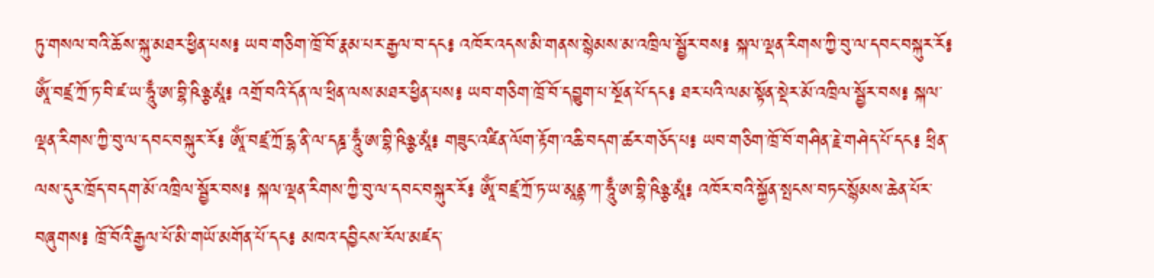ཏུ་གསལ་བའི་ཆོས་སྐུ་མཐར་ཕྱིན་པས༔ ཡབ་གཅིག་ཁྲོ་བོ་རྣམ་པར་རྒྱལ་བ་དང༔ འཁོར་འདས་མི་གནས་སྙེམས་མ་འཁྲིལ་སྦྱོར་བས༔ སྐལ་ལྡན་རིགས་ཀྱི་བུ་ལ་དབང་བསྐུར་རོ༔ ཨཱོཾ་བཛྲ་ཀྲོ་ཏ་བི་ཛ་ཡ་ཧཱུྃ་ཨ་བྷི་ཥིཉྩ་མཱཾ༔ འགྲོ་བའི་དོན་ལ་ཕྲིན་ལས་མཐར་ཕྱིན་པས༔ ཡབ་གཅིག་ཁྲོ་བོ་དབྱུག་པ་སྔོན་པོ་དང༔ ཐར་པའི་ལམ་སྟོན་སྡེར་མོ་འཁྲིལ་སྦྱོར་བས༔ སྐལ་ལྡན་རིགས་ཀྱི་བུ་ལ་དབང་བསྐུར་རོ༔ ཨཱོཾ་བཛྲ་ཀྲོ་དྷ་ནི་ལ་དཎྜ་ཧཱུྃ་ཨ་བྷི་ཥིཉྩ་མཱཾ༔ གཟུང་འཛིན་ལོག་རྟོག་འཆི་བདག་ཚར་གཅོད་པ༔ ཡབ་གཅིག་ཁྲོ་བོ་གཤིན་རྗེ་གཤེད་པོ་དང༔ ཕྲིན་ལས་དུར་ཁྲོད་བདག་མོ་འཁྲིལ་སྦྱོར་བས༔ སྐལ་ལྡན་རིགས་ཀྱི་བུ་ལ་དབང་བསྐུར་རོ༔ ཨཱོཾ་བཛྲ་ཀྲོ་ཏ་ཡ་མཱནྟ་ཀ་ཧཱུྃ་ཨ་བྷི་ཥིཉྩ་མཱཾ༔ འཁོར་བའི་སྐྱོན་སྤངས་བཏང་སྙོམས་ཆེན་པོར་བཞུགས༔ ཁྲོ་བོའི་རྒྱལ་པོ་མི་གཡོ་མགོན་པོ་དང༔ མཁའ་དབྱིངས་རོལ་མཛད་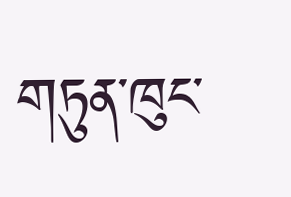གཏུན་ཁུང་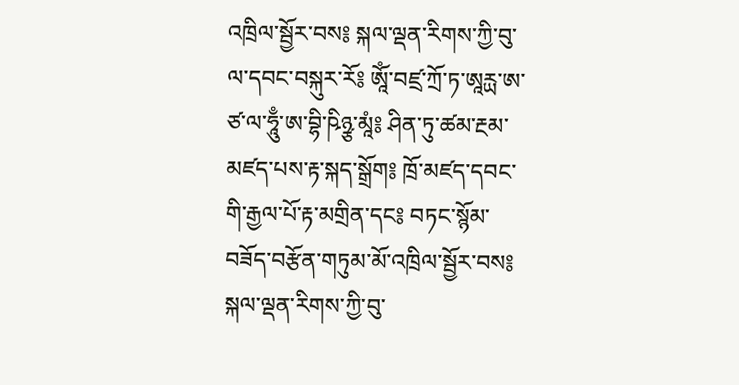འཁྲིལ་སྦྱོར་བས༔ སྐལ་ལྡན་རིགས་ཀྱི་བུ་ལ་དབང་བསྐུར་རོ༔ ཨཱོཾ་བཛྲ་ཀྲོ་ཏ་ཨཱརྻ་ཨ་ཙ་ལ་ཧཱུྃ་ཨ་བྷི་ཥིཉྩ་མཱཾ༔ ཤིན་ཏུ་ཚམ་རྔམ་མཛད་པས་རྟ་སྐད་སྒྲོག༔ ཁྲོ་མཛད་དབང་གི་རྒྱལ་པོ་རྟ་མགྲིན་དང༔ བཏང་སྙོམ་བཟོད་བརྩོན་གཏུམ་མོ་འཁྲིལ་སྦྱོར་བས༔ སྐལ་ལྡན་རིགས་ཀྱི་བུ་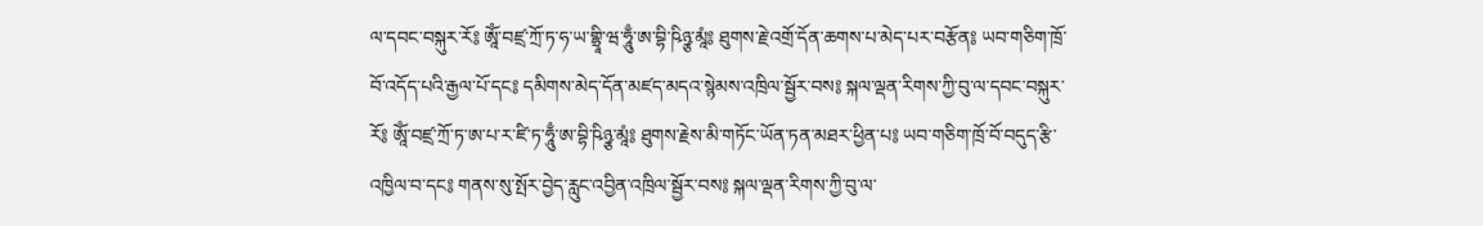ལ་དབང་བསྐུར་རོ༔ ཨཱོཾ་བཛྲ་ཀྲོ་ཏ་ཧ་ཡ་གྷྲཱི་ཝ་ཧཱུྃ་ཨ་བྷི་ཥིཉྩ་མཱཾ༔ ཐུགས་རྗེ་འགྲོ་དོན་ཆགས་པ་མེད་པར་བརྩོན༔ ཡབ་གཅིག་ཁྲོ་བོ་འདོད་པའི་རྒྱལ་པོ་དང༔ དམིགས་མེད་དོན་མཛད་མདའ་སྙེམས་འཁྲིལ་སྦྱོར་བས༔ སྐལ་ལྡན་རིགས་ཀྱི་བུ་ལ་དབང་བསྐུར་རོ༔ ཨཱོཾ་བཛྲ་ཀྲོ་ཏ་ཨ་པ་ར་ཛི་ཏ་ཧཱུྃ་ཨ་བྷི་ཥིཉྩ་མཱཾ༔ ཐུགས་རྗེས་མི་གཏོང་ཡོན་ཏན་མཐར་ཕྱིན་པ༔ ཡབ་གཅིག་ཁྲོ་བོ་བདུད་རྩི་འཁྱིལ་བ་དང༔ གནས་སུ་སྤོར་བྱེད་རླུང་འབྱིན་འཁྲིལ་སྦྱོར་བས༔ སྐལ་ལྡན་རིགས་ཀྱི་བུ་ལ་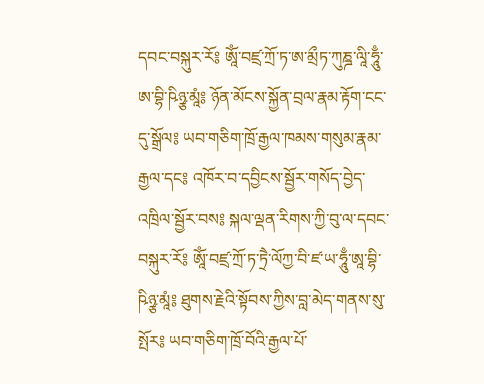དབང་བསྐུར་རོ༔ ཨཱོཾ་བཛྲ་ཀྲོ་ཏ་ཨ་མྲྀཏ་ཀུཎྜ་ལཱི་ཧཱུྃ་ཨ་བྷི་ཥིཉྩ་མཱཾ༔ ཉོན་མོངས་སྐྱོན་བྲལ་རྣམ་རྟོག་ངང་དུ་སྒྲོལ༔ ཡབ་གཅིག་ཁྲོ་རྒྱལ་ཁམས་གསུམ་རྣམ་རྒྱལ་དང༔ འཁོར་བ་དབྱིངས་སྦྱོར་གསོད་བྱེད་འཁྲིལ་སྦྱོར་བས༔ སྐལ་ལྡན་རིགས་ཀྱི་བུ་ལ་དབང་བསྐུར་རོ༔ ཨཱོཾ་བཛྲ་ཀྲོ་ཏ་ཏྲཻ་ལོཀྱ་བི་ཛ་ཡ་ཧཱུྃ་ཨཱ་བྷི་ཥིཉྩ་མཱཾ༔ ཐུགས་རྗེའི་སྟོབས་ཀྱིས་བླ་མེད་གནས་སུ་སྤོར༔ ཡབ་གཅིག་ཁྲོ་བོའི་རྒྱལ་པོ་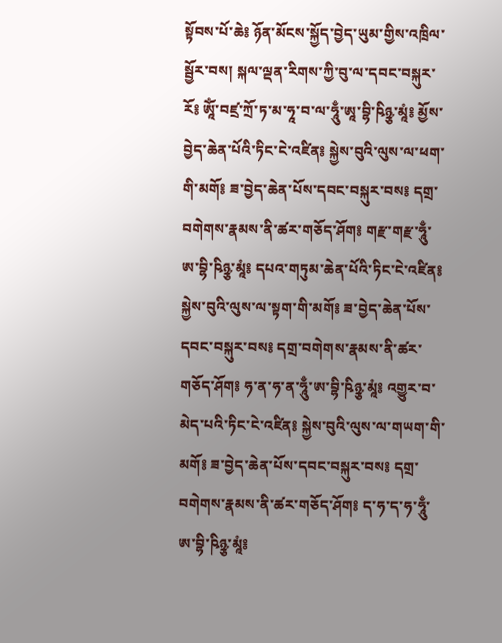སྟོབས་པོ་ཆེ༔ ཉོན་མོངས་སྐྱོད་བྱེད་ཡུམ་གྱིས་འཁྲིལ་སྦྱོར་བས། སྐལ་ལྡན་རིགས་ཀྱི་བུ་ལ་དབང་བསྐུར་རོ༔ ཨཱོཾ་བཛྲ་ཀྲོ་ཏ་མ་ཧཱ་བ་ལ་ཧཱུྃ་ཨཱ་བྷི་ཥིཉྩ་མཱཾ༔ མྱོས་བྱེད་ཆེན་པོའི་ཏིང་ངེ་འཛིན༔ སྐྱེས་བུའི་ལུས་ལ་ཕག་གི་མགོ༔ ཟ་བྱེད་ཆེན་པོས་དབང་བསྐུར་བས༔ དགྲ་བགེགས་རྣམས་ནི་ཚར་གཅོད་ཤོག༔ གརྫ་གརྫ་ཧཱུྃ་ཨ་བྷི་ཥིཉྩ་མཱཾ༔ དཔའ་གཏུམ་ཆེན་པོའི་ཏིང་ངེ་འཛིན༔ སྐྱེས་བུའི་ལུས་ལ་སྟག་གི་མགོ༔ ཟ་བྱེད་ཆེན་པོས་དབང་བསྐུར་བས༔ དགྲ་བགེགས་རྣམས་ནི་ཚར་གཅོད་ཤོག༔ ཧ་ན་ཧ་ན་ཧཱུྃ་ཨ་བྷི་ཥིཉྩ་མཱཾ༔ འགྱུར་བ་མེད་པའི་ཏིང་ངེ་འཛིན༔ སྐྱེས་བུའི་ལུས་ལ་གཡག་གི་མགོ༔ ཟ་བྱེད་ཆེན་པོས་དབང་བསྐུར་བས༔ དགྲ་བགེགས་རྣམས་ནི་ཚར་གཅོད་ཤོག༔ ད་ཧ་ད་ཧ་ཧཱུྃ་ཨ་བྷི་ཥིཉྩ་མཱཾ༔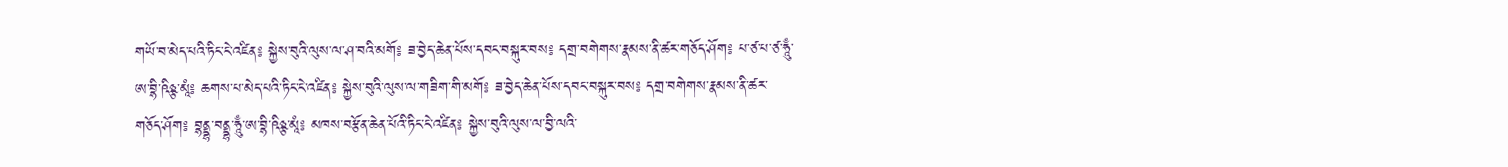གཡོ་བ་མེད་པའི་ཏིང་ངེ་འཛིན༔ སྐྱེས་བུའི་ལུས་ལ་ཤ་བའི་མགོ༔ ཟ་བྱེད་ཆེན་པོས་དབང་བསྐུར་བས༔ དགྲ་བགེགས་རྣམས་ནི་ཚར་གཅོད་ཤོག༔ པ་ཙ་པ་ཙ་ཧཱུྃ་ཨ་བྷི་ཥིཉྩ་མཱཾ༔ ཆགས་པ་མེད་པའི་ཏིང་ངེ་འཛིན༔ སྐྱེས་བུའི་ལུས་ལ་གཟིག་གི་མགོ༔ ཟ་བྱེད་ཆེན་པོས་དབང་བསྐུར་བས༔ དགྲ་བགེགས་རྣམས་ནི་ཚར་གཅོད་ཤོག༔ བྷནྡྷ་བནྡྷ་ཧཱུྃ་ཨ་བྷི་ཥིཉྩ་མཱཾ༔ མཁས་བརྩོན་ཆེན་པོའི་ཏིང་ངེ་འཛིན༔ སྐྱེས་བུའི་ལུས་ལ་བྱི་ལའི་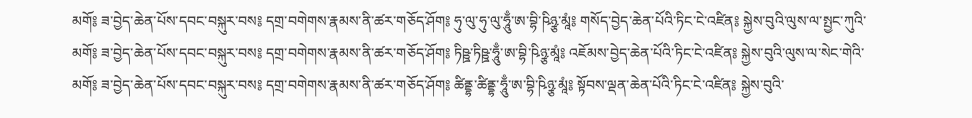མགོ༔ ཟ་བྱེད་ཆེན་པོས་དབང་བསྐུར་བས༔ དགྲ་བགེགས་རྣམས་ནི་ཚར་གཅོད་ཤོག༔ ཧུ་ལུ་ཧུ་ལུ་ཧཱུྃ་ཨ་བྷི་ཥིཉྩ་མཱཾ༔ གསོད་བྱེད་ཆེན་པོའི་ཏིང་ངེ་འཛིན༔ སྐྱེས་བུའི་ལུས་ལ་སྤྱང་ཀུའི་མགོ༔ ཟ་བྱེད་ཆེན་པོས་དབང་བསྐུར་བས༔ དགྲ་བགེགས་རྣམས་ནི་ཚར་གཅོད་ཤོག༔ ཏིཥྛ་ཏིཥྛ་ཧཱུྃ་ཨ་བྷི་ཥིཉྩ་མཱཾ༔ འཇོམས་བྱེད་ཆེན་པོའི་ཏིང་ངེ་འཛིན༔ སྐྱེས་བུའི་ལུས་ལ་སེང་གེའི་མགོ༔ ཟ་བྱེད་ཆེན་པོས་དབང་བསྐུར་བས༔ དགྲ་བགེགས་རྣམས་ནི་ཚར་གཅོད་ཤོག༔ ཚིནྡྷ་ཚིནྡྷ་ཧཱུྃ་ཨ་བྷི་ཥིཉྩ་མཱཾ༔ སྟོབས་ལྡན་ཆེན་པོའི་ཏིང་ངེ་འཛིན༔ སྐྱེས་བུའི་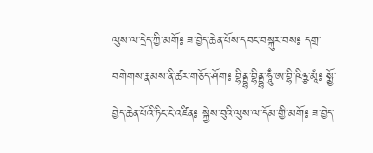ལུས་ལ་དྲེད་ཀྱི་མགོ༔ ཟ་བྱེད་ཆེན་པོས་དབང་བསྐུར་བས༔ དགྲ་བགེགས་རྣམས་ནི་ཚར་གཅོད་ཤོག༔ བྷིནྡྷ་བྷིནྡྷ་ཧཱུྃ་ཨ་བྷི་ཥིཉྩ་མཱཾ༔ སྨྱོ་བྱེད་ཆེན་པོའི་ཏིང་ངེ་འཛིན༔ སྐྱེས་བུའི་ལུས་ལ་དོམ་གྱི་མགོ༔ ཟ་བྱེད་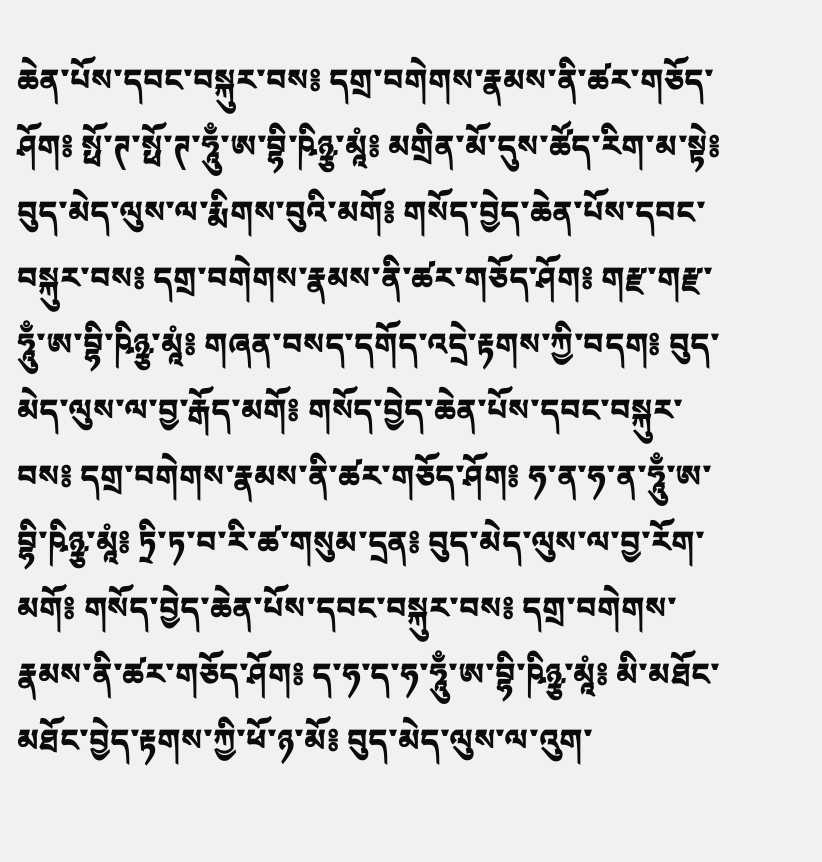ཆེན་པོས་དབང་བསྐུར་བས༔ དགྲ་བགེགས་རྣམས་ནི་ཚར་གཅོད་ཤོག༔ སྥོ་ཊ་སྥོ་ཊ་ཧཱུྃ་ཨ་བྷི་ཥིཉྩ་མཱཾ༔ མགྲིན་མོ་དུས་ཚོད་རིག་མ་སྟེ༔ བུད་མེད་ལུས་ལ་རྨིགས་བུའི་མགོ༔ གསོད་བྱེད་ཆེན་པོས་དབང་བསྐུར་བས༔ དགྲ་བགེགས་རྣམས་ནི་ཚར་གཅོད་ཤོག༔ གརྫ་གརྫ་ཧཱུྃ་ཨ་བྷི་ཥིཉྩ་མཱཾ༔ གཞན་བསད་དགོད་འདྲེ་རྟགས་ཀྱི་བདག༔ བུད་མེད་ལུས་ལ་བྱ་རྒོད་མགོ༔ གསོད་བྱེད་ཆེན་པོས་དབང་བསྐུར་བས༔ དགྲ་བགེགས་རྣམས་ནི་ཚར་གཅོད་ཤོག༔ ཧ་ན་ཧ་ན་ཧཱུྃ་ཨ་བྷི་ཥིཉྩ་མཱཾ༔ ཏྲི་ཏ་བ་རི་ཚ་གསུམ་དྲན༔ བུད་མེད་ལུས་ལ་བྱ་རོག་མགོ༔ གསོད་བྱེད་ཆེན་པོས་དབང་བསྐུར་བས༔ དགྲ་བགེགས་རྣམས་ནི་ཚར་གཅོད་ཤོག༔ ད་ཧ་ད་ཧ་ཧཱུྃ་ཨ་བྷི་ཥིཉྩ་མཱཾ༔ མི་མཐོང་མཐོང་བྱེད་རྟགས་ཀྱི་ཕོ་ཉ་མོ༔ བུད་མེད་ལུས་ལ་འུག་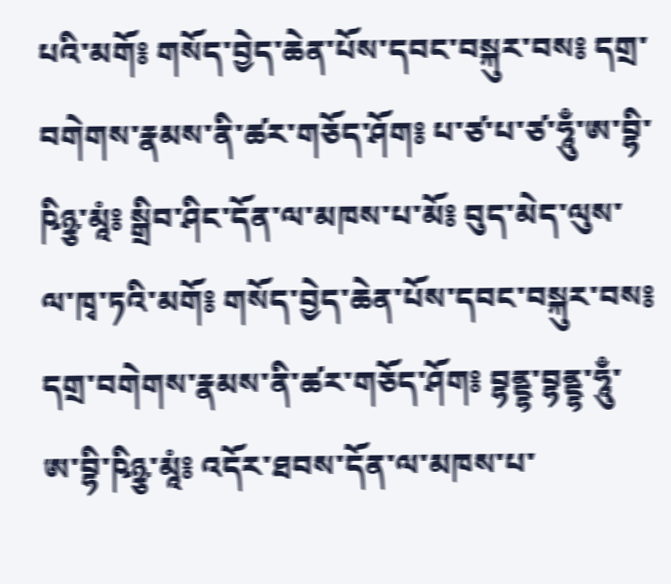པའི་མགོ༔ གསོད་བྱེད་ཆེན་པོས་དབང་བསྐུར་བས༔ དགྲ་བགེགས་རྣམས་ནི་ཚར་གཅོད་ཤོག༔ པ་ཙ་པ་ཙ་ཧཱུྃ་ཨ་བྷི་ཥིཉྩ་མཱཾ༔ སྒྲིབ་ཤིང་དོན་ལ་མཁས་པ་མོ༔ བུད་མེད་ལུས་ལ་ཁྭ་ཏའི་མགོ༔ གསོད་བྱེད་ཆེན་པོས་དབང་བསྐུར་བས༔ དགྲ་བགེགས་རྣམས་ནི་ཚར་གཅོད་ཤོག༔ བྷནྡྷ་བྷནྡྷ་ཧཱུྃ་ཨ་བྷི་ཥིཉྩ་མཱཾ༔ འདོར་ཐབས་དོན་ལ་མཁས་པ་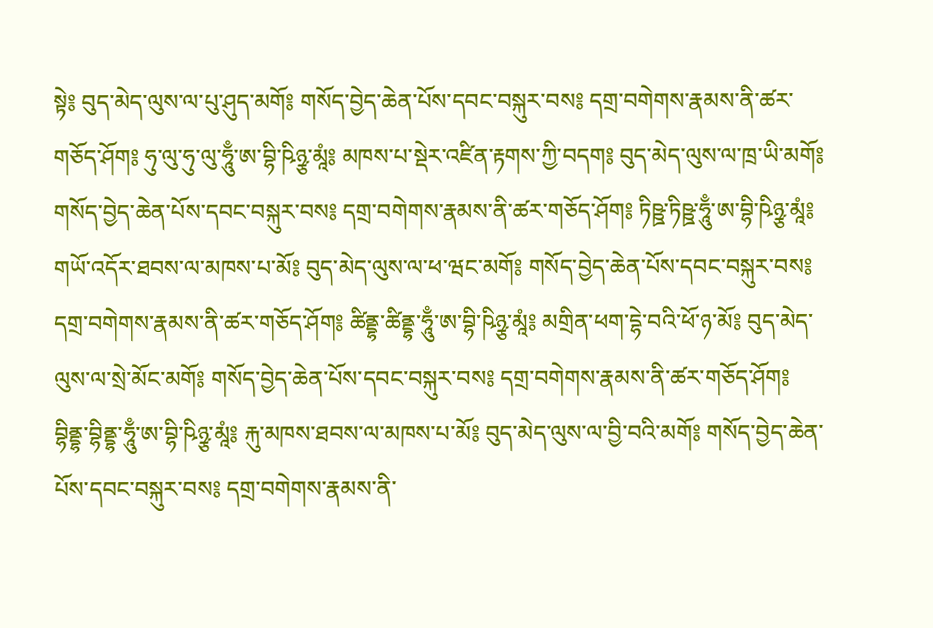སྟེ༔ བུད་མེད་ལུས་ལ་པུ་ཤུད་མགོ༔ གསོད་བྱེད་ཆེན་པོས་དབང་བསྐུར་བས༔ དགྲ་བགེགས་རྣམས་ནི་ཚར་གཅོད་ཤོག༔ ཧུ་ལུ་ཧུ་ལུ་ཧཱུྃ་ཨ་བྷི་ཥིཉྩ་མཱཾ༔ མཁས་པ་སྡེར་འཛིན་རྟགས་ཀྱི་བདག༔ བུད་མེད་ལུས་ལ་ཁྲ་ཡི་མགོ༔ གསོད་བྱེད་ཆེན་པོས་དབང་བསྐུར་བས༔ དགྲ་བགེགས་རྣམས་ནི་ཚར་གཅོད་ཤོག༔ ཏིཥྛ་ཏིཥྛ་ཧཱུྃ་ཨ་བྷི་ཥིཉྩ་མཱཾ༔ གཡོ་འདོར་ཐབས་ལ་མཁས་པ་མོ༔ བུད་མེད་ལུས་ལ་ཕ་ཝང་མགོ༔ གསོད་བྱེད་ཆེན་པོས་དབང་བསྐུར་བས༔ དགྲ་བགེགས་རྣམས་ནི་ཚར་གཅོད་ཤོག༔ ཚིནྡྷ་ཚིནྡྷ་ཧཱུྃ་ཨ་བྷི་ཥིཉྩ་མཱཾ༔ མགྲིན་ཕག་དྷེ་བའི་ཕོ་ཉ་མོ༔ བུད་མེད་ལུས་ལ་སྲེ་མོང་མགོ༔ གསོད་བྱེད་ཆེན་པོས་དབང་བསྐུར་བས༔ དགྲ་བགེགས་རྣམས་ནི་ཚར་གཅོད་ཤོག༔ བྷིནྡྷ་བྷིནྡྷ་ཧཱུྃ་ཨ་བྷི་ཥིཉྩ་མཱཾ༔ རྐུ་མཁས་ཐབས་ལ་མཁས་པ་མོ༔ བུད་མེད་ལུས་ལ་བྱི་བའི་མགོ༔ གསོད་བྱེད་ཆེན་པོས་དབང་བསྐུར་བས༔ དགྲ་བགེགས་རྣམས་ནི་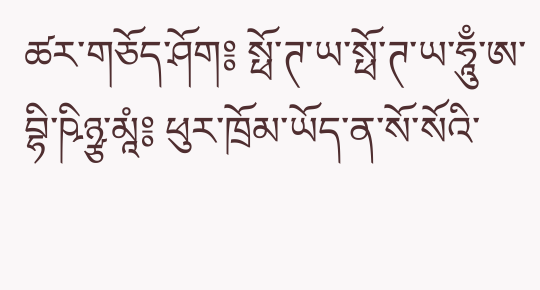ཚར་གཅོད་ཤོག༔ སྥོ་ཊ་ཡ་སྥོ་ཊ་ཡ་ཧཱུྃ་ཨ་བྷི་ཥིཉྩ་མཱཾ༔ ཕུར་ཁྲོམ་ཡོད་ན་སོ་སོའི་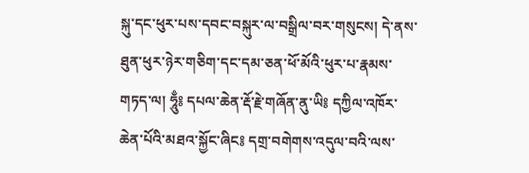སྐུ་དང་ཕུར་པས་དབང་བསྐུར་ལ་བསྒྲིལ་བར་གསུངས། དེ་ནས་ཐུན་ཕུར་ཉེར་གཅིག་དང་དམ་ཅན་ཕོ་མོའི་ཕུར་པ་རྣམས་གཏད་ལ། ཧཱུྃ༔ དཔལ་ཆེན་རྡོ་རྗེ་གཞོན་ནུ་ཡི༔ དཀྱིལ་འཁོར་ཆེན་པོའི་མཐའ་སྐྱོང་ཞིང༔ དགྲ་བགེགས་འདུལ་བའི་ལས་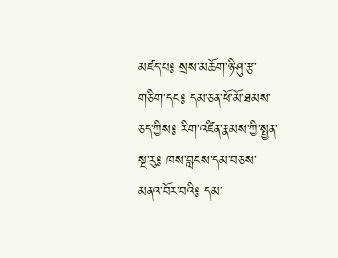མཛད་པ༔ སྲས་མཆོག་ཉི་ཤུ་རྩ་གཅིག་དང༔ དམ་ཅན་ཕོ་མོ་ཐམས་ཅད་ཀྱིས༔ རིག་འཛིན་རྣམས་ཀྱི་སྤྱན་སྔ་རུ༔ ཁས་བླངས་དམ་བཅས་མནའ་བོར་བའི༔ དམ་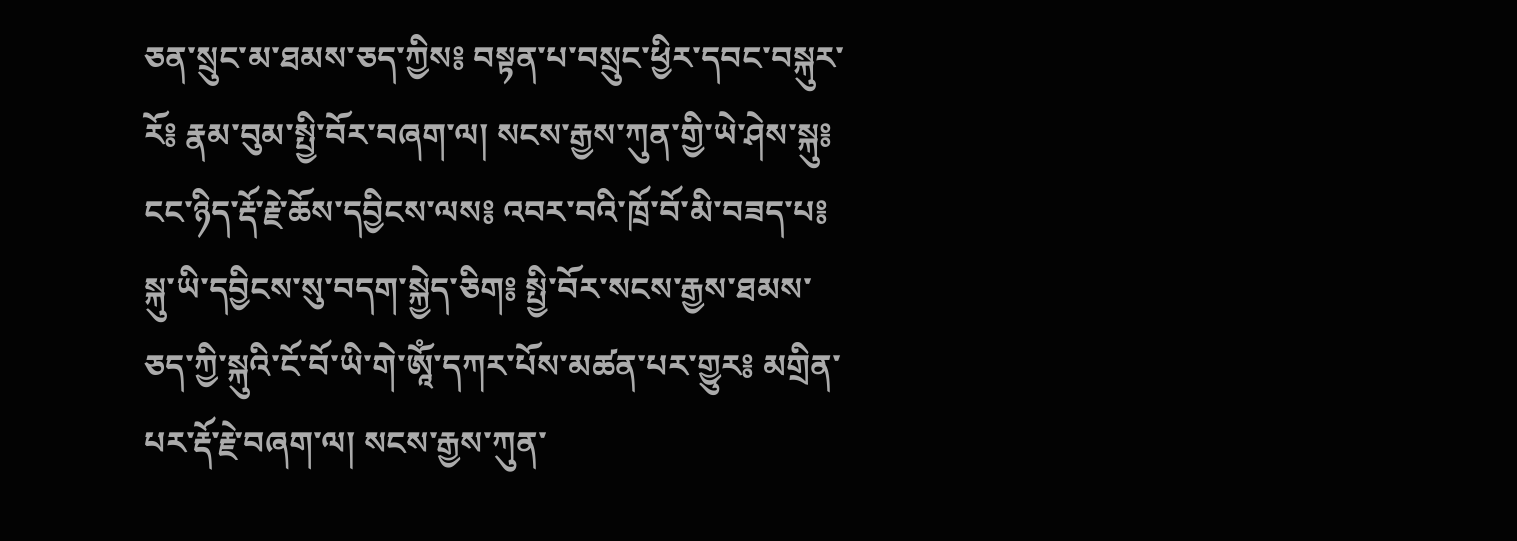ཅན་སྲུང་མ་ཐམས་ཅད་ཀྱིས༔ བསྟན་པ་བསྲུང་ཕྱིར་དབང་བསྐུར་རོ༔ རྣམ་བུམ་སྤྱི་བོར་བཞག་ལ། སངས་རྒྱས་ཀུན་གྱི་ཡེ་ཤེས་སྐུ༔ ངང་ཉིད་རྡོ་རྗེ་ཆོས་དབྱིངས་ལས༔ འབར་བའི་ཁྲོ་བོ་མི་བཟད་པ༔ སྐུ་ཡི་དབྱིངས་སུ་བདག་སྐྱེད་ཅིག༔ སྤྱི་བོར་སངས་རྒྱས་ཐམས་ཅད་ཀྱི་སྐུའི་ངོ་བོ་ཡི་གེ་ཨཱོཾ་དཀར་པོས་མཚན་པར་གྱུར༔ མགྲིན་པར་རྡོ་རྗེ་བཞག་ལ། སངས་རྒྱས་ཀུན་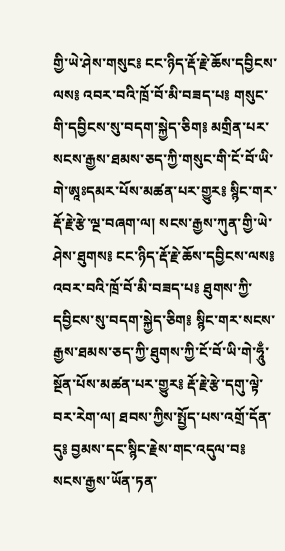གྱི་ཡེ་ཤེས་གསུང༔ ངང་ཉིད་རྡོ་རྗེ་ཆོས་དབྱིངས་ལས༔ འབར་བའི་ཁྲོ་བོ་མི་བཟད་པ༔ གསུང་གི་དབྱིངས་སུ་བདག་སྐྱེད་ཅིག༔ མགྲིན་པར་སངས་རྒྱས་ཐམས་ཅད་ཀྱི་གསུང་གི་ངོ་བོ་ཡི་གེ་ཨཱཿདམར་པོས་མཚན་པར་གྱུར༔ སྙིང་གར་རྡོ་རྗེ་རྩེ་ལྔ་བཞག་ལ། སངས་རྒྱས་ཀུན་གྱི་ཡེ་ཤེས་ཐུགས༔ ངང་ཉིད་རྡོ་རྗེ་ཆོས་དབྱིངས་ལས༔ འབར་བའི་ཁྲོ་བོ་མི་བཟད་པ༔ ཐུགས་ཀྱི་དབྱིངས་སུ་བདག་སྐྱེད་ཅིག༔ སྙིང་གར་སངས་རྒྱས་ཐམས་ཅད་ཀྱི་ཐུགས་ཀྱི་ངོ་བོ་ཡི་གེ་ཧཱུྃ་སྔོན་པོས་མཚན་པར་གྱུར༔ རྡོ་རྗེ་རྩེ་དགུ་ལྟེ་བར་རེག་ལ། ཐབས་ཀྱིས་སྤྱོད་པས་འགྲོ་དོན་དུ༔ བྱམས་དང་སྙིང་རྗེས་གང་འདུལ་བ༔ སངས་རྒྱས་ཡོན་ཏན་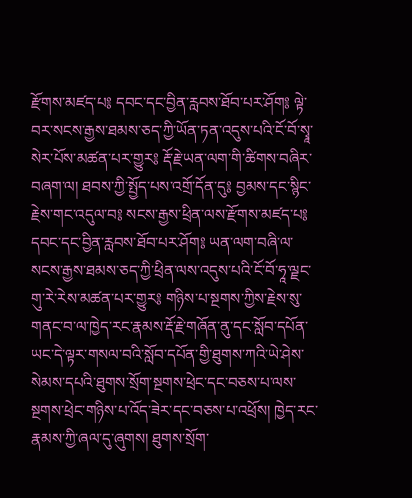རྫོགས་མཛད་པ༔ དབང་དང་བྱིན་རླབས་ཐོབ་པར་ཤོག༔ ལྟེ་བར་སངས་རྒྱས་ཐམས་ཅད་ཀྱི་ཡོན་ཏན་འདུས་པའི་ངོ་བོ་སྭཱ་སེར་པོས་མཚན་པར་གྱུར༔ རྡོ་རྗེ་ཡན་ལག་གི་ཚིགས་བཞིར་བཞག་ལ། ཐབས་ཀྱི་སྤྱོད་པས་འགྲོ་དོན་དུ༔ བྱམས་དང་སྙིང་རྗེས་གང་འདུལ་བ༔ སངས་རྒྱས་ཕྲིན་ལས་རྫོགས་མཛད་པ༔ དབང་དང་བྱིན་རླབས་ཐོབ་པར་ཤོག༔ ཡན་ལག་བཞི་ལ་སངས་རྒྱས་ཐམས་ཅད་ཀྱི་ཕྲིན་ལས་འདུས་པའི་ངོ་བོ་ཧཱ་ལྗང་གུ་རེ་རེས་མཚན་པར་གྱུར༔ གཉིས་པ་སྔགས་ཀྱིས་རྗེས་སུ་གནང་བ་ལ་ཁྱེད་རང་རྣམས་རྡོ་རྗེ་གཞོན་ནུ་དང་སློབ་དཔོན་ཡང་དེ་ལྟར་གསལ་བའི་སློབ་དཔོན་གྱི་ཐུགས་ཀའི་ཡེ་ཤེས་སེམས་དཔའི་ཐུགས་སྲོག་སྔགས་ཕྲེང་དང་བཅས་པ་ལས་སྔགས་ཕྲེང་གཉིས་པ་འོད་ཟེར་དང་བཅས་པ་འཕྲོས། ཁྱེད་རང་རྣམས་ཀྱི་ཞལ་དུ་ཞུགས། ཐུགས་སྲོག་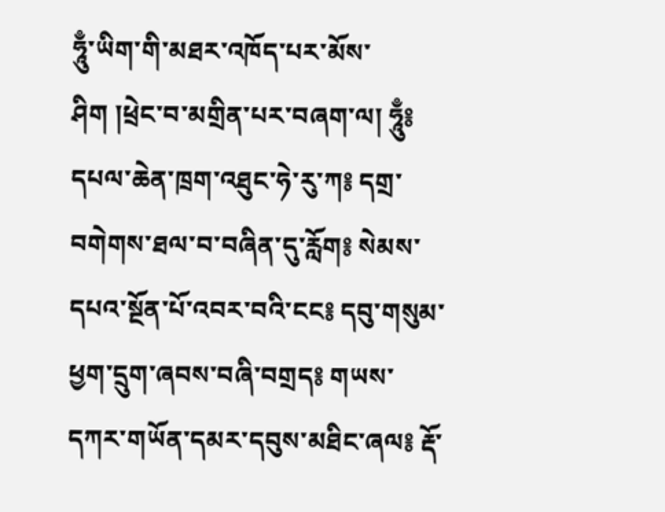ཧཱུྃ་ཡིག་གི་མཐར་འཁོད་པར་མོས་ཤིག །ཕྲེང་བ་མགྲིན་པར་བཞག་ལ། ཧཱུྃ༔ དཔལ་ཆེན་ཁྲག་འཐུང་ཧེ་རུ་ཀ༔ དགྲ་བགེགས་ཐལ་བ་བཞིན་དུ་རློག༔ སེམས་དཔའ་སྔོན་པོ་འབར་བའི་ངང༔ དབུ་གསུམ་ཕྱག་དྲུག་ཞབས་བཞི་བགྲད༔ གཡས་དཀར་གཡོན་དམར་དབུས་མཐིང་ཞལ༔ རྡོ་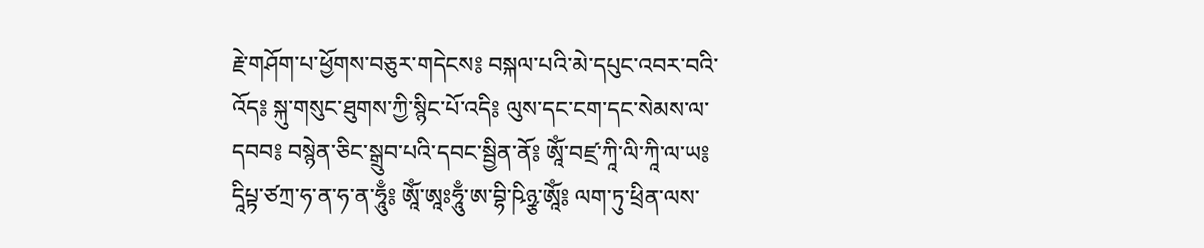རྗེ་གཤོག་པ་ཕྱོགས་བཅུར་གདེངས༔ བསྐལ་པའི་མེ་དཔུང་འབར་བའི་འོད༔ སྐུ་གསུང་ཐུགས་ཀྱི་སྙིང་པོ་འདི༔ ལུས་དང་ངག་དང་སེམས་ལ་དབབ༔ བསྙེན་ཅིང་སྒྲུབ་པའི་དབང་སྦྱིན་ནོ༔ ཨཱོཾ་བཛྲ་ཀཱི་ལི་ཀཱི་ལ་ཡ༔ དཱིཔྟ་ཙཀྲ་ཧ་ན་ཧ་ན་ཧཱུྃ༔ ཨཱོཾ་ཨཱཿཧཱུྃ་ཨ་བྷི་ཥིཉྩ་ཨཱོཾ༔ ལག་ཏུ་ཕྲིན་ལས་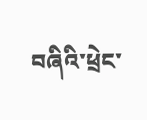བཞིའི་ཕྲེང་